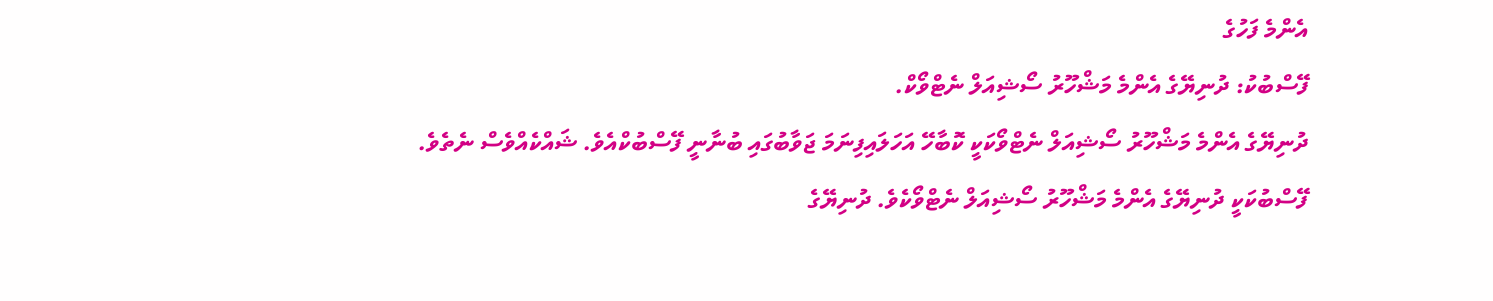އެންމެ ފަހުގެ
ފޭސްބުކު: ދުނިޔޭގެ އެންމެ މަޝްހޫރު ސޯޝިއަލް ނެޓްވޯކް.
ދުނިޔޭގެ އެންމެ މަޝްހޫރު ސޯޝިއަލް ނެޓްވޯކަކީ ކޮބާހޭ އަހަލައިފިނަމަ ޖަވާބުގައި ބުނާނީ ފޭސްބުކްއެވެ. ޝައްކެއްވެސް ނެތެވެ. ފޭސްބުކަކީ ދުނިޔޭގެ އެންމެ މަޝްހޫރު ސޯޝިއަލް ނެޓްވޯކެވެ. ދުނިޔޭގެ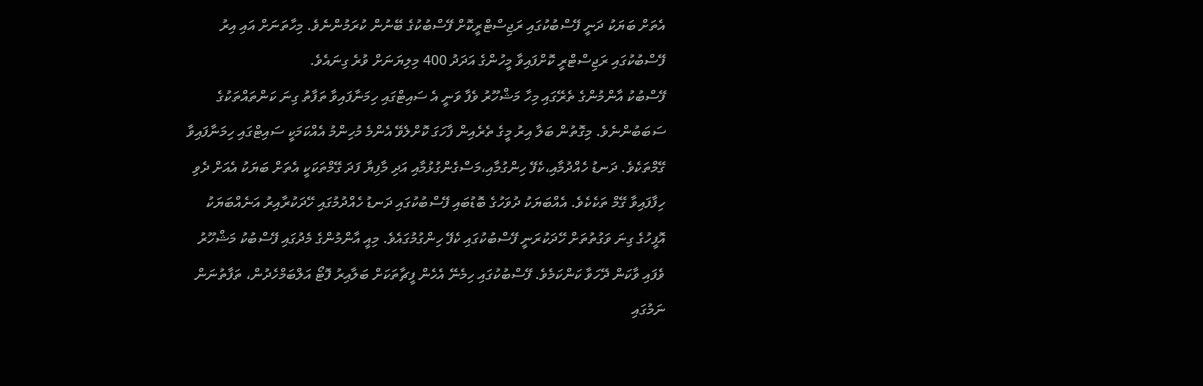އެތަށް ބަޔަކު ދަނީ ފޭސްބުކުގައި ރަޖިސްޓްރީކޮށް ފޭސްބުކުގެ ބޭނުން ކުރަމުންނެވެ. މިހާތަނަށް އައި އިރު ފޭސްބުކުގައި ރަޖިސްޓްރީ ކޮށްފައިވާ މީހުންގެ އަދަދު 400 މިލިޔަނަށް ވުރެ ގިނައެވެ.
ފޭސްބުކު އާންމުންގެ ތެރޭގައި މިހާ މަޝްހޫރު ވެފާ ވަނީ އެ ސައިޓްގައި ހިމަނާފައިވާ ތަފާތު ގިނަ ކަންތައްތަކުގެ ސަބަބުންނެވެ. މިގޮތުން ބަލާ އިރު މީގެ ތެރެއިން ފާހަގަ ކޮށްލެވޭ އެންމެ މުހިންމު އެއްކަމަކީ ސައިޓްގައި ހިމަނާފައިވާ ގޭމްތަކެވެ. ދަނޑު ހެއްދުމާއި،ކެފޭ ހިންގުމާއި،މަސްގެންގުޅުމާއި އަދި މާފިޔާ ފަދަ ގޭމްތަކަކީ އެތަށް ބަޔަކު އެއަށް ދެވި ހިފާފައިވާ ގޭމް ތަކެކެވެ. އެއްބަޔަކު ދުވަހުގެ ބޮޑުބައި ފޭސްބުކުގައި ދަނޑު ހެއްދުމުގައި ހޭދަކުރާއިރު އަނެއްބަޔަކު އޮފީހުގެ ގިނަ ވަގުތުތަށް ހޭދަކުރަނީ ފޭސްބުކުގައި ކެފޭ ހިންގުމުގައެވެ. މިއީ އާންމުންގެ މެދުގައި ފޭސްބުކު މަޝްހޫރު ވެފައި ވާކަން ދޭހަވާ ކަންކަމެވެ. ފޭސްބުކުގައި ހިމެނޭ އެހެން ފީޗާތަކަށް ބަލާއިރު ފޮޓޯ އަލްބަމްހެދުން، ތަފާތުނަން ނަމުގައި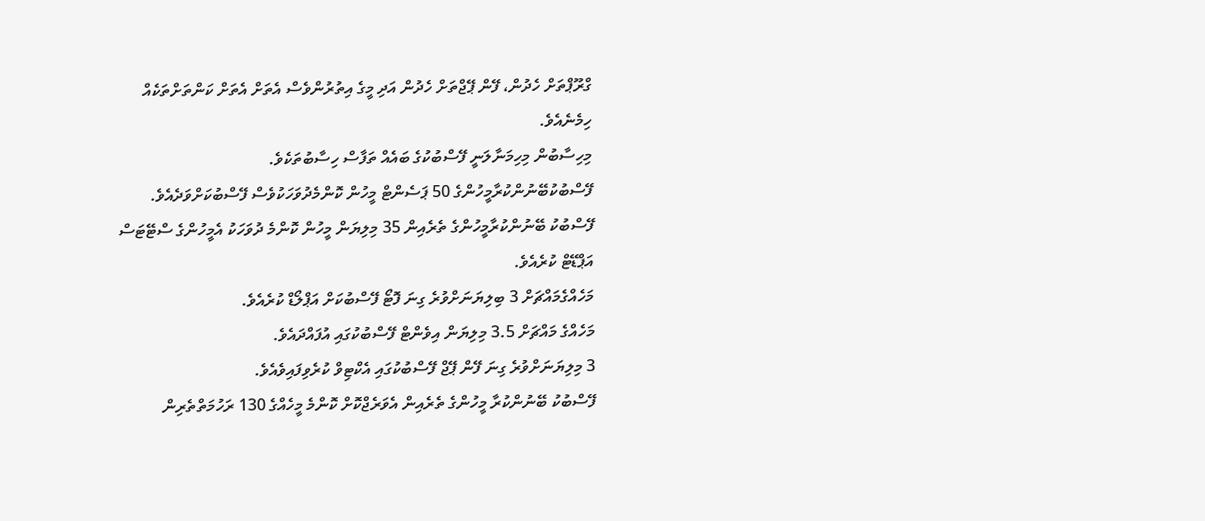ގްރޫޕްތަށް ހެދުން، ފޭން ޕޭޖްތަށް ހެދުން އަދި މީގެ އިތުރުންވެސް އެތަށް އެތަށް ކަންތަށްތަކެއް ހިމެނެއެވެ.
މިހިސާބުން މިހިމަނާލަނީ ފޭސްބުކުގެ ބައެއް ތަފާސް ހިސާބުތަކެވެ.
ފޭސްބުކުބޭނުންކުރާމީހުންގެ 50 ޕަސެންޓް މީހުން ކޮންމެދުވަހަކުވެސް ފޭސްބުކަށްވަދެއެވެ.
ފޭސްބުކު ބޭނުންކުރާމީހުންގެ ތެރެއިން 35 މިލިޔަން މީހުން ކޮންމެ ދުވަހަކު އެމީހުންގެ ސްޓޭޓަސް އަޕްޑޭޓް ކުރެއެވެ.
މަހެއްގެމައްޗަށް 3 ބިލިޔަނަށްވުރެ ގިނަ ފޮޓޯ ފޭސްބުކަށް އަޕްލޯޑް ކުރެއެވެ.
މަހެއްގެ މައްޗަށް 3.5 މިލިޔަން އިވެންޓް ފޭސްބުކުގައި އުފައްދައެވެ.
3 މިލިޔަނަށްވުރެ ގިނަ ފޭން ޕޭޖް ފޭސްބުކުގައި އެކްޓިވް ކުރެވިފައިވެއެވެ.
ފޭސްބުކު ބޭނުންކުރާ މީހުންގެ ތެރެއިން އެވަރެޖްކޮށް ކޮންމެ މީހެއްގެ 130 ރަހުމަތްތެރިން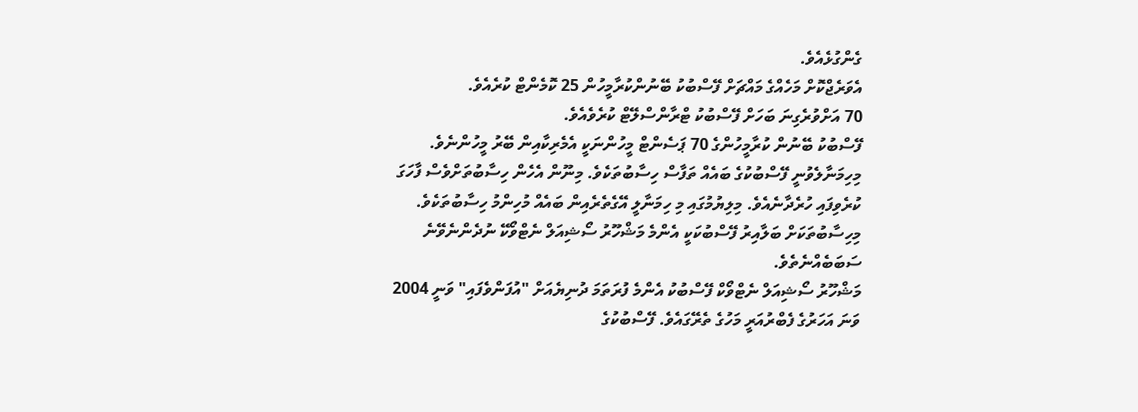ގެންގުޅެއެވެ.
އެވަރެޖްކޮށް މަހެއްގެ މައްޗަށް ފޭސްބުކު ބޭނުންކުރާމީހުން 25 ކޮމެންޓް ކުރެއެވެ.
70 އަށްވުރެގިނަ ބަހަށް ފޭސްބުކު ޓްރާންސްލޭޓް ކުރެވެއެވެ.
ފޭސްބުކު ބޭނުން ކުރާމީހުންގެ 70 ޕަސެންޓް މީހުންނަކީ އެމެރިކާއިން ބޭރު މީހުންނެވެ.
މިހިމަނާލެވުނީ ފޭސްބުކުގެ ބައެއް ތަފާސް ހިސާބުތަކެވެ. މިނޫން އެހެން ހިސާބުތަށްވެސް ފާހަގަ ކުރެވިފައި ހުރެދާނެއެވެ. މިލިޔުމުގައި މި ހިމަނާލީ އޭގެތެރެއިން ބައެއް މުހިންމު ހިސާބުތަކެވެ.
މިހިސާބުތަކަށް ބަލާއިރު ފޭސްބުކަކީ އެންމެ މަޝްހޫރު ސޯޝިއަލް ނެޓްވޯކޭ ނުދެންނެވޭނެ ސަބަބެއްނެތެވެ.
މަޝްހޫރު ސޯޝިއަލް ނެޓްވޯކް ފޭސްބުކު އެންމެ ފުރަތަމަ ދުނިޔެއަށް "އުފަންވެފައި" ވަނީ 2004 ވަނަ އަހަރުގެ ފެބްރުއަރީ މަހުގެ ތެރޭގައެވެ. ފޭސްބުކުގެ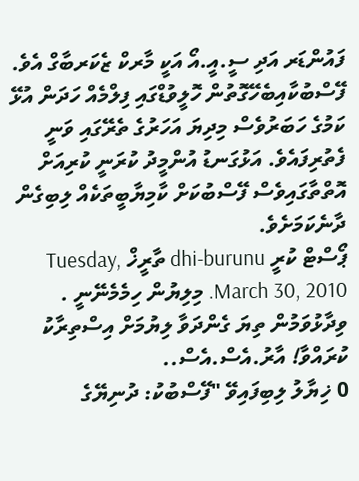ފައުންޑަރ އަދި ސީ.އީ.އޯ އަކީ މާރކް ޒެކަރބާގް އެވެ. ފޭސްބުކާއިބެހޭގޮތުން ހޮލީވުޑްގައި ފިލްމެއް ހަދަން އުޅޭ ކަމުގެ ހަބަރުވެސް މިދިޔަ އަހަރުގެ ތެރޭގައި ވަނީ ފެތުރިފައެވެ. އަޅުގަނޑު އުންމީދު ކުރަނީ ކުރިއަށް އޮތްތާގައިވެސް ފޭސްބުކަށް ކާމިޔާބީތަކެއް ލިބިގެން ދާނެކަމަށެވެ.
ޕޯސްޓް ކުރީ dhi-burunu ތާރީޚް Tuesday, March 30, 2010. މިލިޔުން ހިމެމެނޭނީ . ވިދާޅުވަމުން ތިޔަ ގެންދަވާ ލިޔުމަށް އިސްތިރާކު ކުރައްވާ! އާރު.އެސް.އެސް..
0 ޚިޔާލު ލިބިފައިވޭ "ފޭސްބުކު: ދުނިޔޭގެ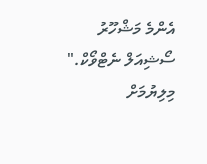އެންމެ މަޝްހޫރު ސޯޝިއަލް ނެޓްވޯކް."
މިލިޔުމަށް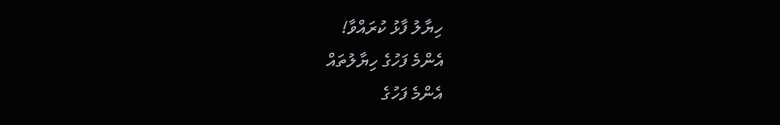ހިޔާލު ފާޅު ކުރައްވާ!
އެންމެ ފަހުގެ ހިޔާލުތައް
އެންމެ ފަހުގެ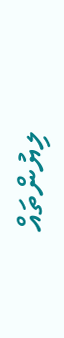ލިޔުންތައް